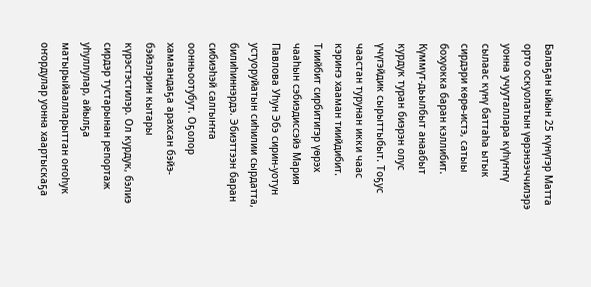Балаҕан ыйын 25 күнүгэр Матта орто оскуолатын үөрэнээччилэрэ уонна учууталлара күһүҥҥү сылаас күнү баттаһа ытык сирдэри көрө-истэ, сатыы бохуокка баран кэллибит.
Күммүт-дьылбыт анаабыт курдук туран биэрэн олус үчүгэйдик сырыттыбыт. Тоҕус чаастан турунан икки чаас кэриҥэ хааман тиийдибит. Тиийбит сирбитигэр үөрэх чааһын сэбиэдиссэйэ Мария Павлова Уһун Эбэ сирин-уотун устуоруйатын сиһилии сырдатта, билиһиннэрдэ. Эбиэттээн баран сибиэһэй салгыҥҥа оонньоотубут. Оҕолор хамаандаҕа арахсан бэйэ-бэйэлэрин кытары күрэстэстилэр. Ол курдук, бэлиэ сирдэр тустарынан репортаж уһуллулар, айылҕа матырыйаалларыттан оҥоһук оҥордулар уонна хаартыскаҕа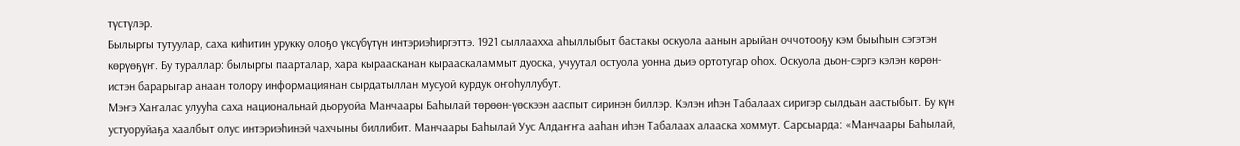түстүлэр.
Былыргы тутуулар, саха киһитин урукку олоҕо үксүбүтүн интэриэһиргэттэ. 1921 сыллаахха аһыллыбыт бастакы оскуола аанын арыйан оччотооҕу кэм быыһын сэгэтэн көрүөҕүҥ. Бу тураллар: былыргы паарталар, хара кыраасканан кырааскаламмыт дуоска, учуутал остуола уонна дьиэ ортотугар оһох. Оскуола дьон-сэргэ кэлэн көрөн-истэн барарыгар анаан толору информациянан сырдатыллан мусуой курдук оҥоһуллубут.
Мэҥэ Хаҥалас улууһа саха национальнай дьоруойа Манчаары Баһылай төрөөн-үөскээн ааспыт сиринэн биллэр. Кэлэн иһэн Табалаах сиригэр сылдьан аастыбыт. Бу күн устуоруйаҕа хаалбыт олус интэриэһинэй чахчыны биллибит. Манчаары Баһылай Уус Алдаҥҥа ааһан иһэн Табалаах алааска хоммут. Сарсыарда: «Манчаары Баһылай,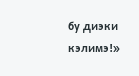бу диэки кэлимэ!»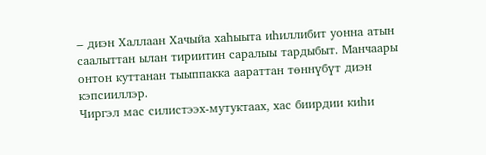‒ диэн Халлаан Хачыйа хаһыыта иһиллибит уонна атын саалыттан ылан тириитин саралыы тардыбыт. Манчаары онтон куттанан тыыппакка аараттан төннүбүт диэн кэпсииллэр.
Чиргэл мас силистээх-мутуктаах, хас биирдии киһи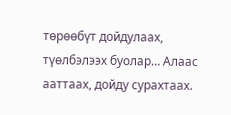төрөөбүт дойдулаах, түөлбэлээх буолар… Алаас ааттаах, дойду сурахтаах.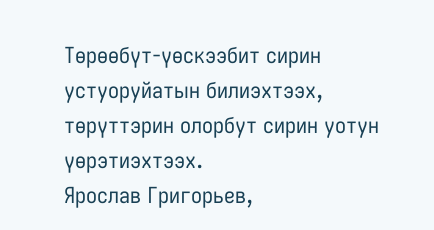Төрөөбүт-үөскээбит сирин устуоруйатын билиэхтээх, төрүттэрин олорбут сирин уотун үөрэтиэхтээх.
Ярослав Григорьев,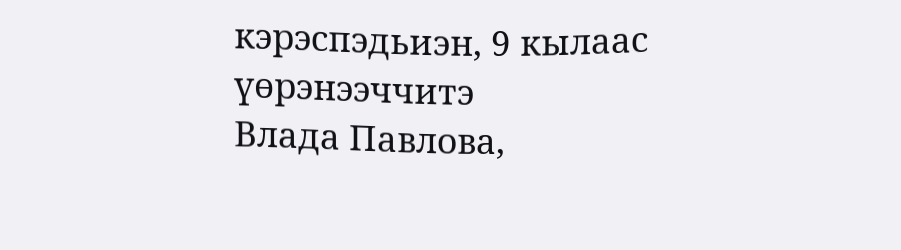кэрэспэдьиэн, 9 кылаас үөрэнээччитэ
Влада Павлова,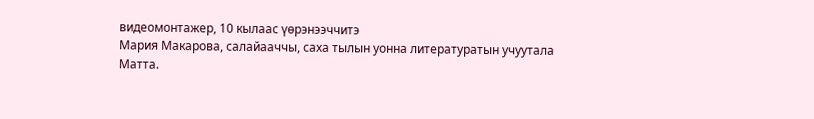видеомонтажер, 10 кылаас үөрэнээччитэ
Мария Макарова, салайааччы, саха тылын уонна литературатын учуутала
Матта.